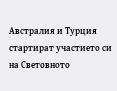Австралия и Турция стартират участието си на Световното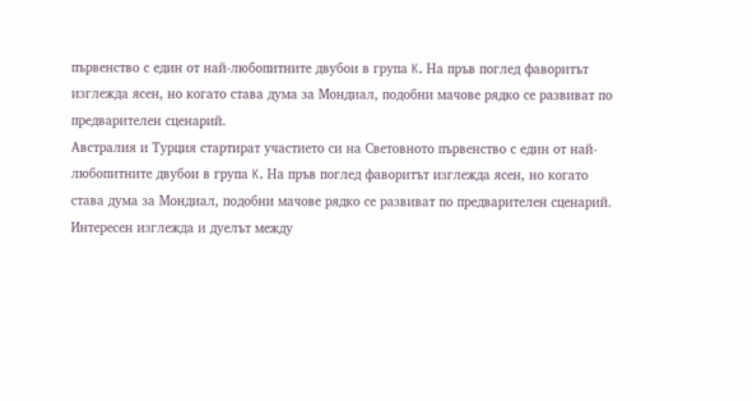първенство с един от най-любопитните двубои в група K. На пръв поглед фаворитът изглежда ясен, но когато става дума за Мондиал, подобни мачове рядко се развиват по предварителен сценарий.
Австралия и Турция стартират участието си на Световното първенство с един от най-любопитните двубои в група K. На пръв поглед фаворитът изглежда ясен, но когато става дума за Мондиал, подобни мачове рядко се развиват по предварителен сценарий.
Интересен изглежда и дуелът между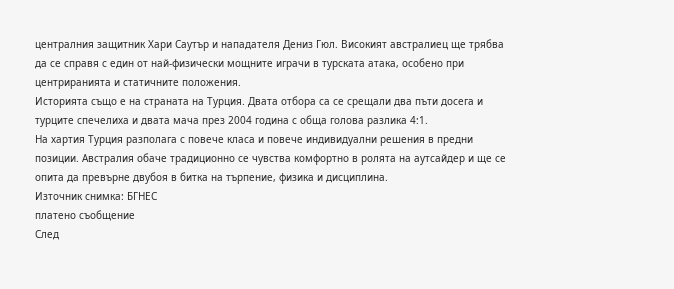централния защитник Хари Саутър и нападателя Дениз Гюл. Високият австралиец ще трябва да се справя с един от най-физически мощните играчи в турската атака, особено при центриранията и статичните положения.
Историята също е на страната на Турция. Двата отбора са се срещали два пъти досега и турците спечелиха и двата мача през 2004 година с обща голова разлика 4:1.
На хартия Турция разполага с повече класа и повече индивидуални решения в предни позиции. Австралия обаче традиционно се чувства комфортно в ролята на аутсайдер и ще се опита да превърне двубоя в битка на търпение, физика и дисциплина.
Източник снимка: БГНЕС
платено съобщение
След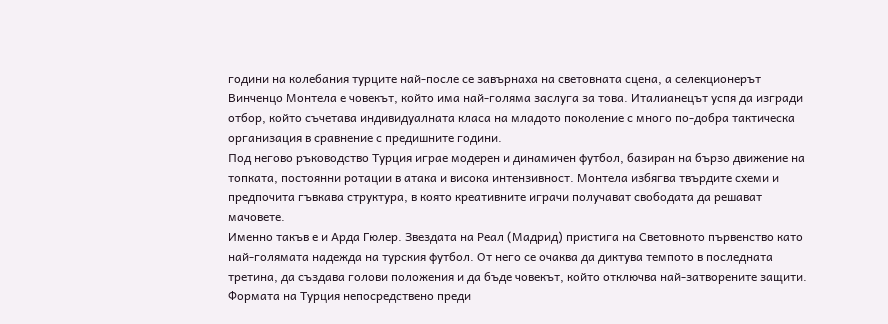години на колебания турците най-после се завърнаха на световната сцена, а селекционерът Винченцо Монтела е човекът, който има най-голяма заслуга за това. Италианецът успя да изгради отбор, който съчетава индивидуалната класа на младото поколение с много по-добра тактическа организация в сравнение с предишните години.
Под негово ръководство Турция играе модерен и динамичен футбол, базиран на бързо движение на топката, постоянни ротации в атака и висока интензивност. Монтела избягва твърдите схеми и предпочита гъвкава структура, в която креативните играчи получават свободата да решават мачовете.
Именно такъв е и Арда Гюлер. Звездата на Реал (Мадрид) пристига на Световното първенство като най-голямата надежда на турския футбол. От него се очаква да диктува темпото в последната третина, да създава голови положения и да бъде човекът, който отключва най-затворените защити.
Формата на Турция непосредствено преди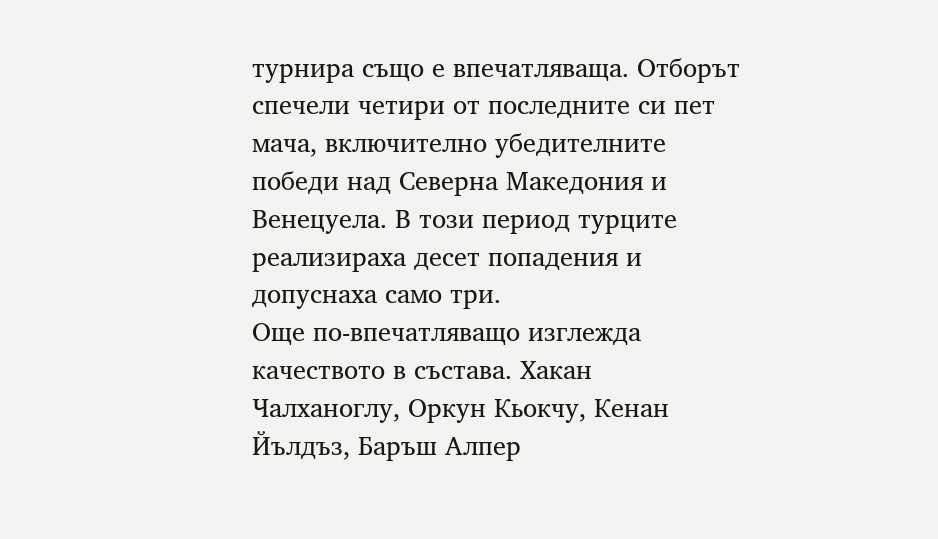турнира също е впечатляваща. Отборът спечели четири от последните си пет мача, включително убедителните победи над Северна Македония и Венецуела. В този период турците реализираха десет попадения и допуснаха само три.
Още по-впечатляващо изглежда качеството в състава. Хакан Чалханоглу, Оркун Кьокчу, Кенан Йълдъз, Баръш Алпер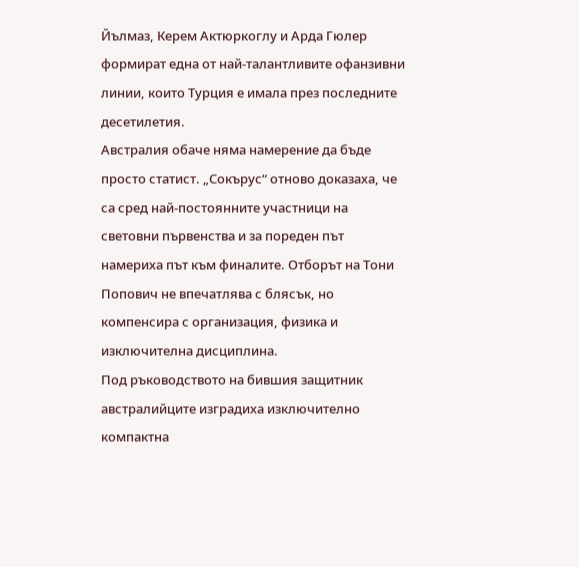Йълмаз, Керем Актюркоглу и Арда Гюлер формират една от най-талантливите офанзивни линии, които Турция е имала през последните десетилетия.
Австралия обаче няма намерение да бъде просто статист. „Сокърус“ отново доказаха, че са сред най-постоянните участници на световни първенства и за пореден път намериха път към финалите. Отборът на Тони Попович не впечатлява с блясък, но компенсира с организация, физика и изключителна дисциплина.
Под ръководството на бившия защитник австралийците изградиха изключително компактна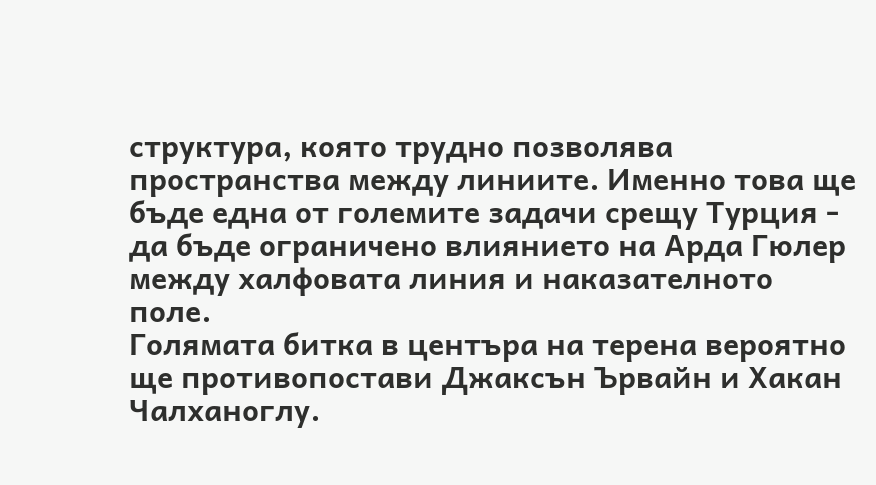структура, която трудно позволява пространства между линиите. Именно това ще бъде една от големите задачи срещу Турция - да бъде ограничено влиянието на Арда Гюлер между халфовата линия и наказателното поле.
Голямата битка в центъра на терена вероятно ще противопостави Джаксън Ървайн и Хакан Чалханоглу.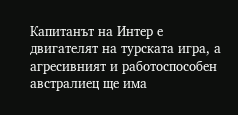Капитанът на Интер е двигателят на турската игра, а агресивният и работоспособен австралиец ще има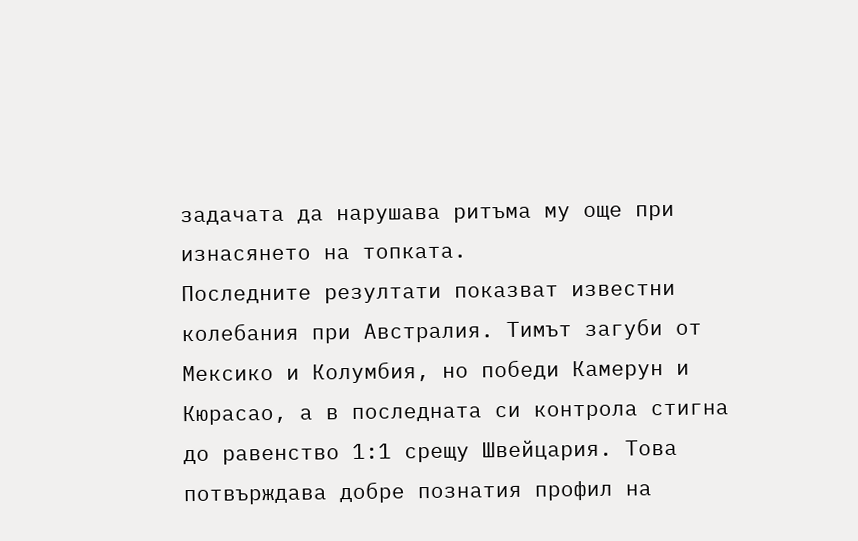задачата да нарушава ритъма му още при изнасянето на топката.
Последните резултати показват известни колебания при Австралия. Тимът загуби от Мексико и Колумбия, но победи Камерун и Кюрасао, а в последната си контрола стигна до равенство 1:1 срещу Швейцария. Това потвърждава добре познатия профил на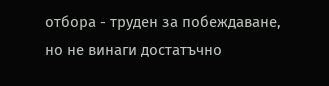отбора - труден за побеждаване, но не винаги достатъчно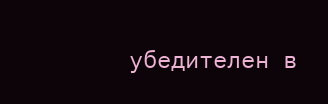убедителен в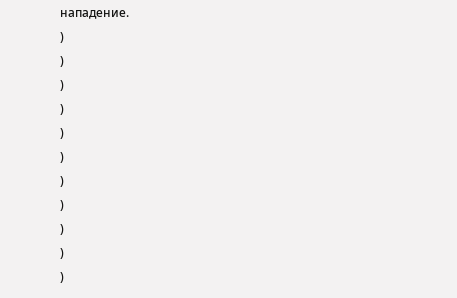нападение.
)
)
)
)
)
)
)
)
)
)
)